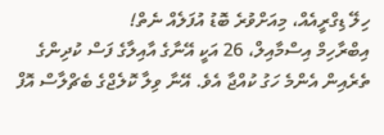ހިލޭ ޑިގްރީއެއް، މިއަށްވުރެ ބޮޑު އުފަލެއް ނެތް!
އިބްރާހިމް އިސްމާއިލް، 26 އަކީ އޭނާގެ އާއިލާގެ ފަސް ކުދިންގެ ތެރެއިން އެންމެ ހަގު ކުއްޖާ އެވެ. އޭނާ ވިލާ ކޮލެޖްގެ ބެޗްލާސް އޮފް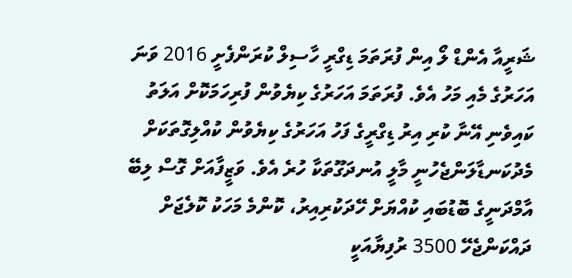ޝަރީއާ އެންޑް ލޯ އިން ފުރަތަމަ ޑިގްރީ ހާސިލް ކުރަންފެށީ 2016 ވަނަ އަހަރުގެ މެއި މަހު އެވެ. ފުރަތަމަ އަހަރުގެ ކިޔެވުން ފުރިހަމަކޮށް އަލަތު ކައިވެނި އޭނާ ކުރި އިރު ޑިގްރީގެ ފަހު އަހަރުގެ ކިޔެވުން ކުއްލިގޮތަކަށް މެދުކަނޑާލަންޖެހުނީ މާލީ އުނދަގޫތަކާ ހުރެ އެވެ. ވަޒީފާއަށް ގޮސް ލިބޭ އާމްދަނީގެ ބޮޑުބައި ކުއްޔަށް ހޭދަކުރިއިރު، ކޮންމެ މަހަކު ކޮލެޖަށް ދައްކަންޖެހޭ 3500 ރުފިޔާއަކީ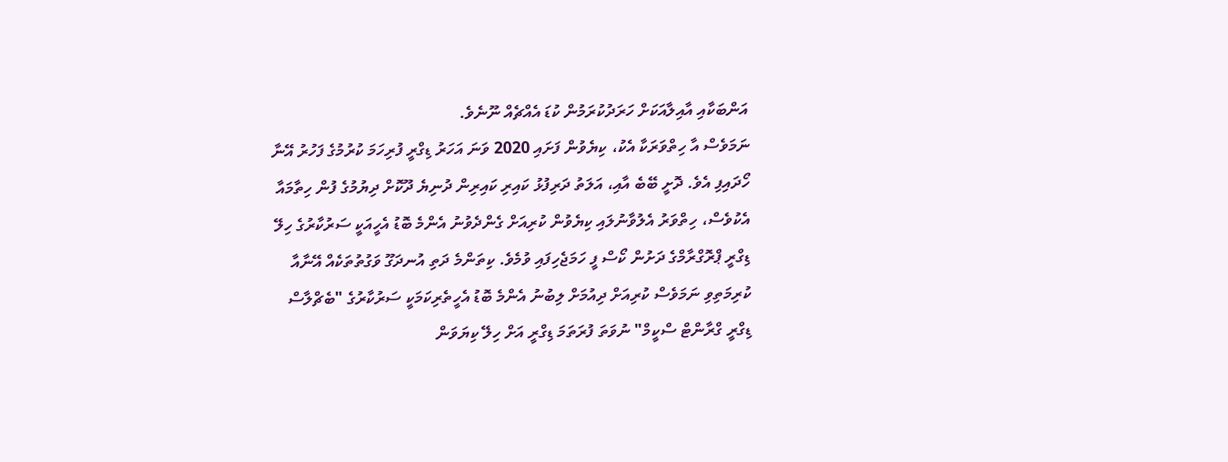އަންބަކާއި އާއިލާއަކަށް ހަރަދުކުރަމުން ކުޑަ އެއްޗެއް ނޫނެވެ.
ނަމަވެސް އާ ހިތްވަރަކާ އެކު، ކިޔެވުން ފަށައި 2020 ވަނަ އަހަރު ޑިގްރީ ފުރިހަމަ ކުރުމުގެ ފަހުރު އޭނާ ހޯދައިފި އެވެ. ދޮށީ ބޭބެ އާއި، އަލަތު ދަރިފުޅު ކައިރި ކައިރިން ދުނިޔެ ދޫކޮށް ދިޔުމުގެ ފުން ހިތާމައާ އެކުވެސް، ހިތްވަރު އެލުވާނުލައި ކިޔެވުން ކުރިއަށް ގެންދެވުނު އެންމެ ބޮޑު އެހީއަކީ ސަރުކާރުގެ ހިލޭ ޑިގްރީ ޕްރޮގްރާމްގެ ދަށުން ކޯސް ފީ ހަމަޖެހިފައި ވުމެވެ. ކިތަންމެ ދަތި އުނދަގޫ ވަގުތުތަކެއް އޭނާއާ ކުރިމަތިވި ނަމަވެސް ކުރިއަށް ދިއުމަށް ލިބުނު އެންމެ ބޮޑު އެހީތެރިކަމަކީ ސަރުކާރުގެ "ބެޗްލާސް ޑިގްރީ ގްރާންޓް ސްކީމް" ނުވަތަ ފުރަތަމަ ޑިގްރީ އަށް ހިލޭ ކިޔަވަން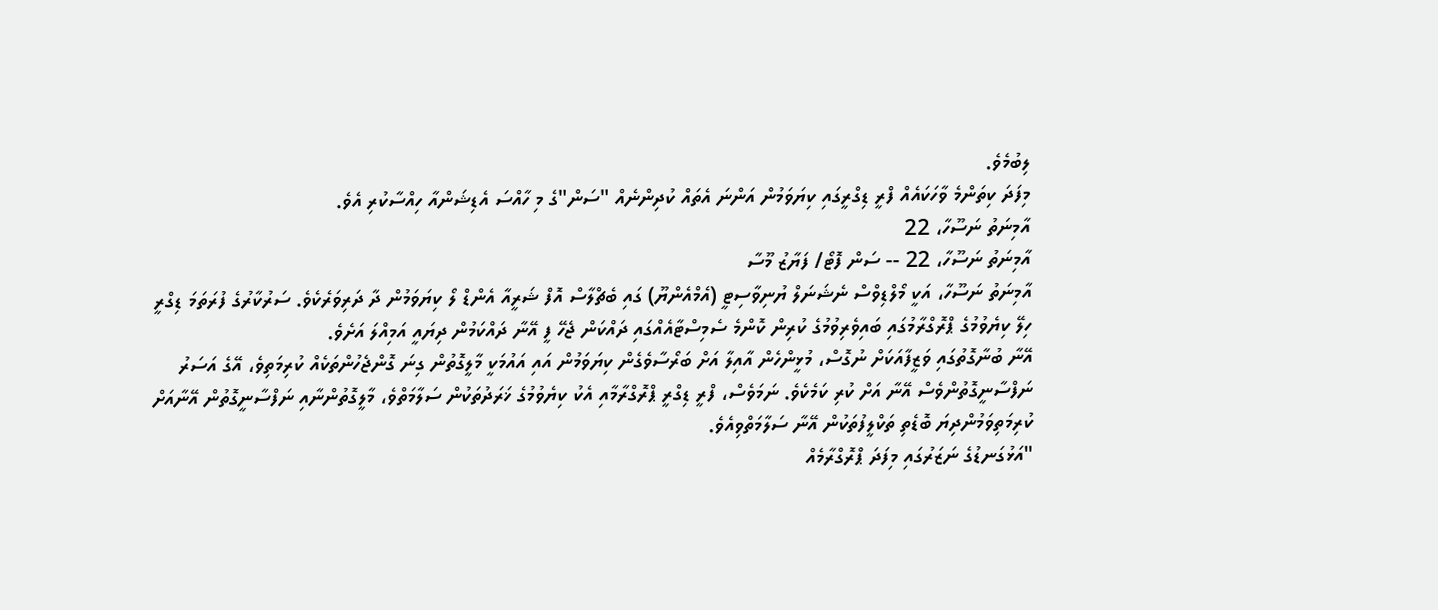ލިބުމެވެ.
މިފަދަ ކިތަންމެ ވާހަކައެއް ފްރީ ޑިގްރީގައި ކިޔަވަމުން އަންނަ އެތައް ކުދިންނެއް "ސަން"ގެ މި ހާއްސަ އެޑިޝަންއާ ހިއްސާކުރި އެވެ.
އާމިނަތު ނަސޫހާ، 22
އާމިނަތު ނަސޫހާ، 22 -- ސަން ފޮޓޯ/ ފަޔާޒު މޫސާ
އާމިނަތު ނަސޫހާ، އަކީ މޯލްޑިވްސް ނެޝަނަލް ޔުނިވާސިޓީ (އެމްއެންޔޫ) ގައި ބެޗްލާސް އޮފް ޝަރީއާ އެންޑް ލޯ ކިޔަވަމުން ދާ ދަރިވަރެކެވެ. ސަރުކާރުގެ ފުރަތަމަ ޑިގްރީ ހިލޭ ކިޔެވުމުގެ ޕްރޮގްރާމުގައި ބައިވެރިވުމުގެ ކުރިން ކޮންމެ ސެމިސްޓާއެއްގައި ދައްކަން ޖެހޭ ފީ އޭނާ ދައްކަމުން ދިޔައީ އަމިއްލަ އަށެވެ.
އޭނާ ބުނާގޮތުގައި ވަޒީފާއަކަށް ނުގޮސް، މުޅީންހެން އާއިލާ އަށް ބަރޯސާވެގެން ކިޔަވަމުން އައި އައުމަކީ މާލީގޮތުން ގިނަ ގޮންޖެހުންތަކެއް ކުރިމަތިވެ، އޭގެ އަސަރު ނަފްސާނީގޮތުންވެސް އޭނާ އަށް ކުރި ކަމެކެވެ. ނަމަވެސް، ފްރީ ޑިގްރީ ޕްރޮގްރާމާއި އެކު ކިޔެވުމުގެ ޚަރަދުތަކުން ސަލާމަތްވެ، މާލީގޮތުންނާއި ނަފްސާނީގޮތުން އޭނާއަށް ކުރިމަތިވަމުންދިޔަ ބޮޑެތި ތަކްލީފުތަކުން އޭނާ ސަލާމަތްވިއެވެ.
"އަޅުގަނޑުގެ ނަޒަރުގައި މިފަދަ ޕްރޮގްރާމެއް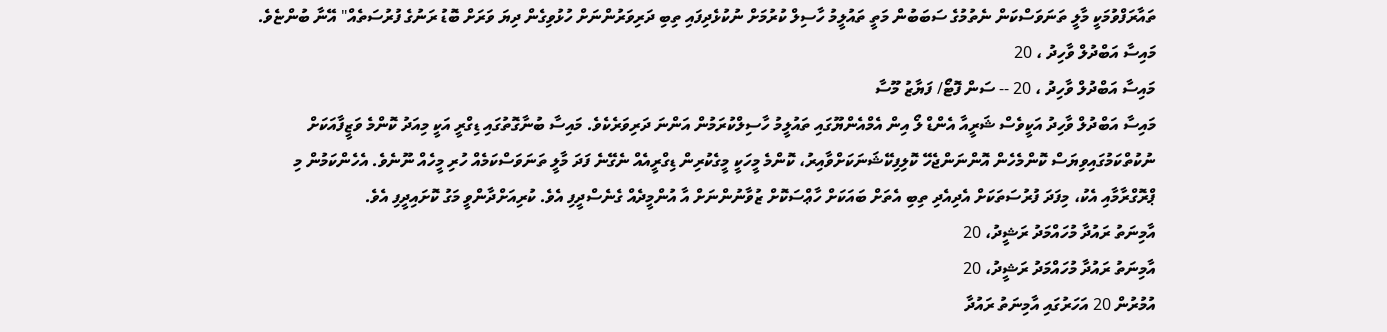ތައާރަފްވުމަކީ މާލީ ތަނަވަސްކަން ނެތުމުގެ ސަބަބުން މަތީ ތައުލީމު ހާސިލް ކުރުމަށް ނުކުޅެދިފައި ތިބި ދަރިވަރުންނަށް ހުޅުވިގެން ދިޔަ ވަރަށް ބޮޑު ރަނުގެ ފުރުސަތެއް" އޭނާ ބުންޏެވެ.
މައިސާ އަބްދުލް ވާހިދު ، 20
މައިސާ އަބްދުލް ވާހިދު ، 20 -- ސަން ފޮޓޯ/ ފަޔާޒު މޫސާ
މައިސާ އަބްދުލް ވާހިދު އަކީވެސް ޝަރީއާ އެންޑް ލޯ އިން އެމްއެންޔޫގައި ތައުލީމު ހާސިލްކުރަމުން އަންނަ ދަރިވަރެކެވެ. މައިސާ ބުނާގޮތުގައި ޑިގްރީ އަކީ މިއަދު ކޮންމެ ވަޒީފާއަކަށް ނުކުތްކަމުގައިވިޔަސް ކޮންމެހެން އޮންނަންޖެހޭ ކޮލިފިކޭޝަނަކަށްވާއިރު، ކޮންމެ މީހަކީ މީގެކުރިން ޑިގްރީއެއް ނެގޭނެ ފަދަ މާލީ ތަނަވަސްކަމެއް ހުރި މީހެއް ނޫނެވެ. އެހެންކަމުން މި ޕްރޮގްރާމާއި އެކު، މިފަދަ ފުރުސަތަކަށް އެދިއެދި ތިބި އެތަށް ބައަކަށް ހާޢްސަކޮށް ޒުވާނުންނަށް އާ އުންމީދެއް ގެނެސްދީފި އެވެ. ކުރިއަށްދާންވީ މަގު ކޮށައިދީފި އެވެ.
އާމިނަތު ރައުދާ މުހައްމަދު ރަޝީދު، 20
އާމިނަތު ރައުދާ މުހައްމަދު ރަޝީދު، 20
އުމުރުން 20 އަހަރުގައި އާމިނަތު ރައުދާ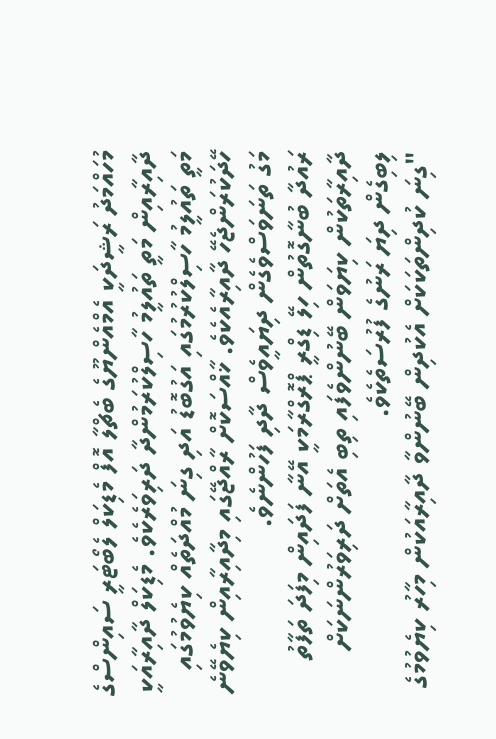މުހައްމަދު ރަޝީދަކީ އެމްއެންޔޫގެ ބެޗްލާ އޮފް މެޑިކަލް ލެބޯޓަރީ ސައިންސްގެ ދާއިރާއިން މަތީ ތައުލީމު ހާސިލްކުރަމުންދާ ދަރިވަރެކެވެ. މެޑިކަލް ދާއިރާއަކީ މަތީ ތައުލީމު ހާސިލްކުރުމުގައި އަގުބޮޑު އަދި ގިނަ މުއްދަތެއް ކިޔެވުމުގައި ހޭދަކުރަންޖެހޭ ދާއިރާއެކެވެ. ޚާއްސަކޮށް ރާއްޖޭގައި މިދާއިރާއިން ކިޔެވޭނެ މަގު ތަނަވަސްވެގެން ދިޔައީވެސް ދާދި ފަހުންނެވެ.
ރައުދާ ބުނާގޮތުން ހިލޭ ޑިގްރީ ޕްރޮގްރާމަކީ އޭނާ ފަދައިން މިފަދަ ތަފާތު ދާއިރާތަކުން ކިޔަވަން ބޭނުންވެފައި ތިބި އެތަށް ދަރިވަރުންނަކަށް ލިބިގެން ދިޔަ ރަނުގެ ފުރުސަތެކެވެ.
"ގިނަ ކުދިންތަކަކަށް އެކުދިން ބޭނުންވާ ދާއިރާއަކުން މިހާރު ކިޔެވުމުގެ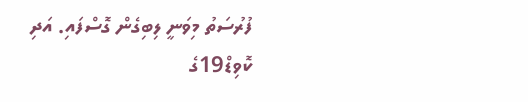ފުރުސަތު މިވަނީ ލިބިގެން ގޮސްފައި. އަދި ކޮވިޑް19ގެ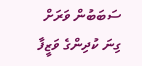ސަބަބުން ވަރަށް ގިނަ ކުދިންގެ ވަޒީފާ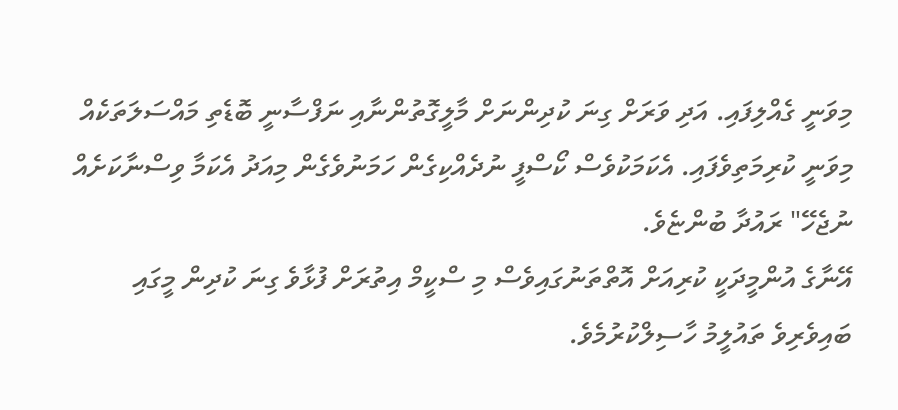މިވަނީ ގެއްލިފައި. އަދި ވަރަށް ގިނަ ކުދިންނަށް މާލީގޮތުންނާއި ނަފްސާނީ ބޮޑެތި މައްސަލަތަކެއް މިވަނީ ކުރިމަތިވެފައި. އެކަމަކުވެސް ކޯސްފީ ނުދެއްކިގެން ހަމަނުވެގެން މިއަދު އެކަމާ ވިސްނާކަށެއް ނުޖެހޭ" ރައުދާ ބުންޏެވެ.
އޭނާގެ އުންމީދަކީ ކުރިއަށް އޮތްތަނުގައިވެސް މި ސްކީމް އިތުރަށް ފުޅާވެ ގިނަ ކުދިން މީގައި ބައިވެރިވެ ތައުލީމު ހާސިލްކުރުމެވެ.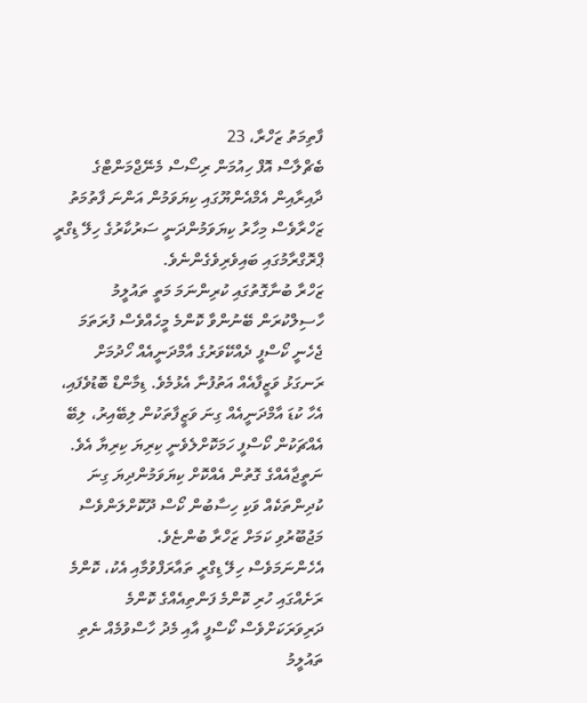ފާތިމަތު ޒަހްރާ، 23
ބެޗްލާސް އޮފް ހިއުމަން ރިސޯސް މެނޭޖްމަންޓްގެ ދާއިރާއިން އެމްއެންޔޫގައި ކިޔަވަމުން އަންނަ ފާތުމަތު ޒަހްރާވެސް މިހާރު ކިޔަވަމުންދަނީ ސަރުކާރުގެ ހިލޭ ޑިގްރީ ޕްރޮގްރާމުގައި ބައިވެރިވެގެންނެވެ.
ޒަހްރާ ބުނާގޮތުގައި ކުރިންނަމަ މަތީ ތައުލީމު ހާސިލްކުރަން ބޭނުންވާ ކޮންމެ މީހެއްވެސް ފުރަތަމަ ޖެހެނީ ކޯސްފީ ދެއްކޭވަރުގެ އާމްދަނީއެއް ހޯދުމަށް ރަނގަޅު ވަޒީފާއެއް އަތުފުނާ އެޅުމެވެ. ޑިމާންޑް ބޮޑުވެފައި، އެހާ ކުޑަ އާމްދަނީއެއް ގިނަ ވަޒީފާތަކުން ލިބޭއިރު، ލިބޭ އެއްޗަކުން ކޯސްފީ ހަމަކޮށްލެވެނީ ކިރިޔަ ކިރިޔާ އެވެ. ނަތީޖާއެއްގެ ގޮތުން އެއްކޮށް ކިޔަވަމުންދިޔަ ގިނަ ކުދިންތަކެއް ވަކި ހިސާބުން ކޯސް ދޫކޮށްލަންވެސް މަޖުބޫރުވި ކަމަށް ޒަހްރާ ބުންޏެވެ.
އެހެންނަމަވެސް ހިލޭ ޑިގްރީ ތައާރަފްވުމާއި އެކު، ކޮންމެ ރަށެއްގައި ހުރި ކޮންމެ ފަންތިއެއްގެ ކޮންމެ ދަރިވަރަކަށްވެސް ކޯސްފީ އާއި މެދު ހާސްވުމެއް ނެތި ތައުލީމު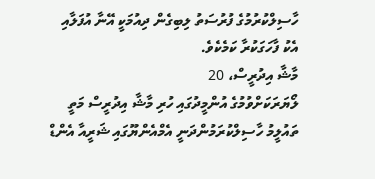ހާސިލްކުރުމުގެ ފުރުސަތު ލިބިގެން ދިއުމަކީ އޭނާ އުފަލާއި އެކު ފާހަގަކުރާ ކަމެކެވެ.
މާޝާ އިދުރީސް، 20
ލޯޔަރަކަށްވުމުގެ އުންމީދުގައި ހުރި މާޝާ އިދުރީސް މަތީ ތައުލީމު ހާސިލްކުރަމުންދަނީ އެމްއެންޔޫގައި ޝަރީއާ އެންޑް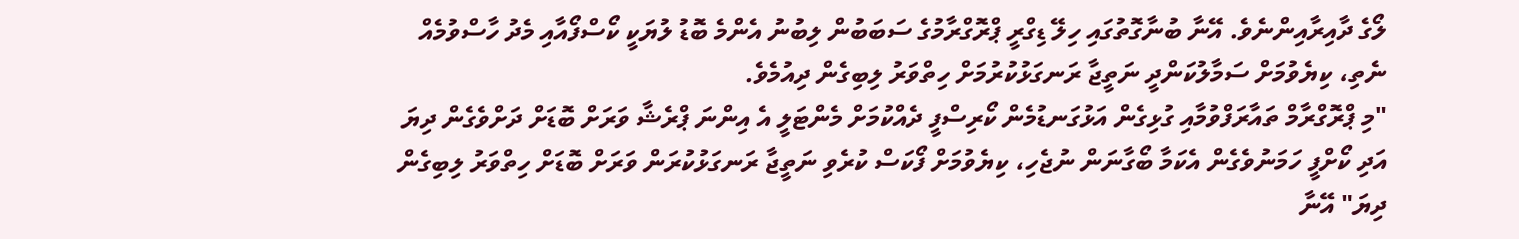ލޯގެ ދާއިރާއިންނެވެ. އޭނާ ބުނާގޮތުގައި ހިލޭ ޑިގްރީ ޕްރޮގްރާމުގެ ސަބަބުން ލިބުނު އެންމެ ބޮޑު ލުޔަކީ ކޯސްފޯއާއި މެދު ހާސްވުމެއް ނެތި، ކިޔެވުމަށް ސަމާލުކަންދީ ނަތީޖާ ރަނގަޅުކުރުމަށް ހިތްވަރު ލިބިގެން ދިއުމެވެ.
"މި ޕްރޮގްރާމް ތައާރަފްވުމާއި ގުޅިގެން އަޅުގަނޑުމެން ކޯރިސްފީ ދެއްކުމަށް މެންޓަލީ އެ އިންނަ ޕްރެޝާ ވަރަށް ބޮޑަށް ދަށްވެގެން ދިޔަ އަދި ކޯށްފީ ހަމަނުވެގެން އެކަމާ ބޯގާނަން ނުޖެހި، ކިޔެވުމަށް ފޯކަސް ކުރެވި ނަތީޖާ ރަނގަޅުކުރަން ވަރަށް ބޮޑަށް ހިތްވަރު ލިބިގެން ދިޔަ" އޭނާ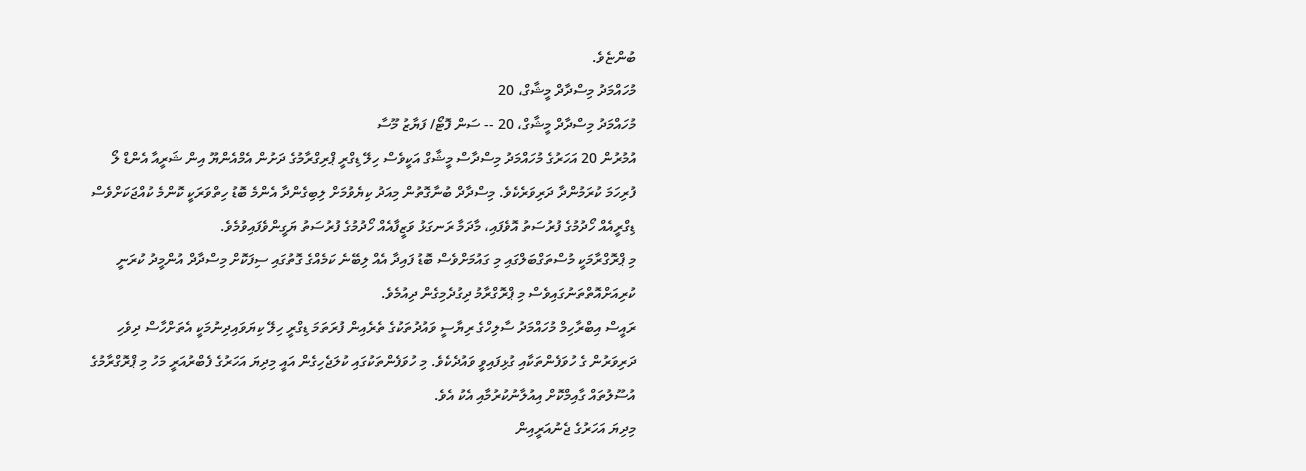ބުންޏެވެ.
މުހައްމަދު މިސްދާދް މީޝާގް، 20
މުހައްމަދު މިސްދާދް މީޝާގް، 20 -- ސަން ފޮޓޯ/ ފަޔާޒު މޫސާ
އުމުރުން 20 އަހަރުގެ މުހައްމަދު މިސްދާސް މީޝާގް އަކީވެސް ހިލޭ ޑިގްރީ ޕްރިގްރާމުގެ ދަށުން އެމްއެންޔޫ އިން ޝަރީއާ އެންޑް ލޯ ފުރިހަމަ ކުރަމުންދާ ދަރިވަރެކެވެ. މިސްދާދް ބުނާގޮތުން މިއަދު ކިޔެވުމަށް ލިބިގެންދާ އެންމެ ބޮޑު ހިތްވަރަކީ ކޮންމެ ކުއްޖަކަށްވެސް ޑިގްރީއެއް ހޯދުމުގެ ފުރުސަތު އޮވެފައި، މާދަމާ ރަނގަޅު ވަޒީފާއެއް ހޯދުމުގެ ފުރުސަތު ޔަގީންވެފައިވުމެވެ.
މި ޕްރޮގްރާމަކީ މުސްތަގްބަލްގައި މި ގައުމަށްވެސް ބޮޑު ފައިދާ އެއް ލިބޭނެ ކަމެއްގެ ގޮތުގައި ސިފަކޮށް މިސްދާދް އުންމީދު ކުރަނީ ކުރިއަށްއޮތްތަނުގައިވެސް މި ޕްރޮގްރާމު ދިގުދެމިގެން ދިއުމެވެ.
ރައީސް އިބްރާހިމް މުހައްމަދު ސާލިހްގެ ރިޔާސީ ވައުދުތަކުގެ ތެރެއިން ފުރަތަމަ ޑިގްރީ ހިލޭ ކިޔަވައިދިނުމަކީ އެތަށްހާސް ދިވެހި ދަރިވަރުން ގެ ހުވަފެންތަކާއި ގުޅިފައިވީ ވައުދެކެވެ. މި ހުވަފެންތަކުގައި ކުލަޖެހިގެން އައީ މިދިޔަ އަހަރުގެ ފެބްރުއަރީ މަހު މި ޕްރޮގްރާމުގެ އުސޫލުތައް ގާއިމްކޮށް އިއުލާނުކުރުމާއި އެކު އެވެ.
މިދިޔަ އަހަރުގެ ޖެނުއަރީއިން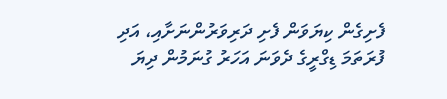ފެށިގެން ކިޔަވަން ފެށި ދަރިވަރުންނަށާއި، އަދި ފުރަތަމަ ޑިގްރީގެ ދެވަނަ އަހަރު ގުނަމުން ދިޔަ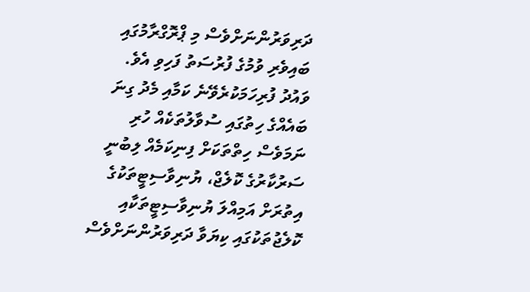ދަރިވަރުންނަށްވެސް މި ޕްރޮގްރާމުގައި ބައިވެރި ވުމުގެ ފުރުސަތު ފަހިވި އެވެ.
ވައުދު ފުރިހަމަކުރެވޭނެ ކަމާއި މެދު ގިނަ ބައެއްގެ ހިތުގައި ސުވާލުތަކެއް ހުރި ނަމަވެސް ހިތްތަކަށް ފިނިކަމެއް ލިބުނީ ސަރުކާރުގެ ކޮލެޖް، ޔުނިވާސިޓީތަކުގެ އިތުރަށް އަމިއްލަ ޔުނިވާސިޓީތަކާއި ކޮލެޖުތަކުގައި ކިޔަވާ ދަރިވަރުންނަށްވެސް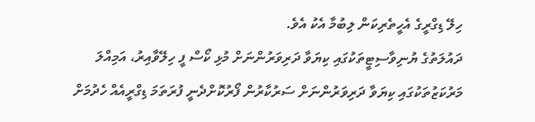ހިލޭ ޑިގްރީގެ އެހީތެރިކަން ލިބުމާ އެކު އެވެ.
ދައުލަތުގެ ޔުނިވާސިޓީތަކުގައި ކިޔަވާ ދަރިވަރުންނަށް މުޅި ކޯސް ފީ ހިލޭވާއިރު، އަމިއްލަ މަރުކަޒުތަކުގައި ކިޔަވާ ދަރިވަރުންނަށް ސަރުކާރުން ފޯރުކޮށްދެނީ ފުރަތަމަ ޑިގްރީއެއް ހެދުމަށް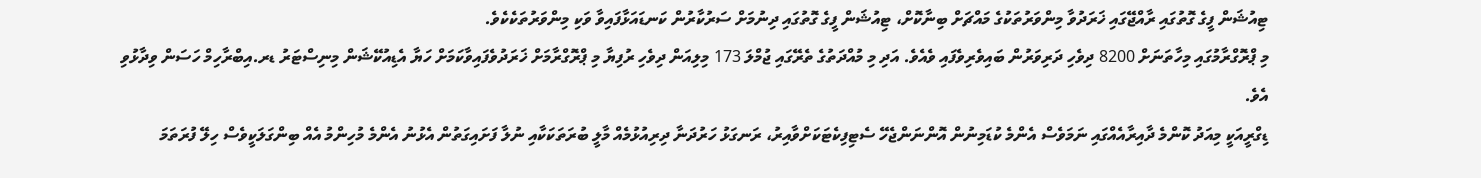ޓިއުޝަން ފީގެ ގޮތުގައި ރާއްޖޭގައި ޚަރަދުވާ މިންވަރުތަކުގެ މައްޗަށް ބިނާކޮށް، ޓިއުޝަން ފީގެ ގޮތުގައި ދިނުމަށް ސަރުކާރުން ކަނޑައަޅާފައިވާ ވަކި މިންވަރުތަކެކެވެ.
މި ޕްރޮގްރާމުގައި މިހާތަނަށް 8200 ދިވެހި ދަރިވަރުން ބައިވެރިވެފައި ވެއެވެ. އަދި މި މުއްދަތުގެ ތެރޭގައި ޖުމްލަ 173 މިލިއަން ދިވެހި ރުފިޔާ މި ޕްރޮގްރާމަށް ޚަރަދުވެފައިވާކަމަށް ހަޔާ އެޑިއުކޭޝަން މިނިސްޓަރު ޑރ.އިބްރާހިމް ހަސަން ވިދާޅުވި އެވެ.
ޑިގްރީއަކީ މިއަދު ކޮންމެ ދާއިރާއެއްގައި ނަމަވެސް އެންމެ ކުޑަމިނުން އޮންނަންޖެހޭ ސެޓިފިކެޓަކަށްވާއިރު، ރަނގަޅު ހަރުދަނާ ދިރިއުޅުމެއް މާލީ ބުރަތަކަކާއި ނުލާ ފަށައިގަތުން އެޅުނު އެންމެ މުހިންމު އެއް ބިންގަލަކީވެސް ހިލޭ ފުރަތަމަ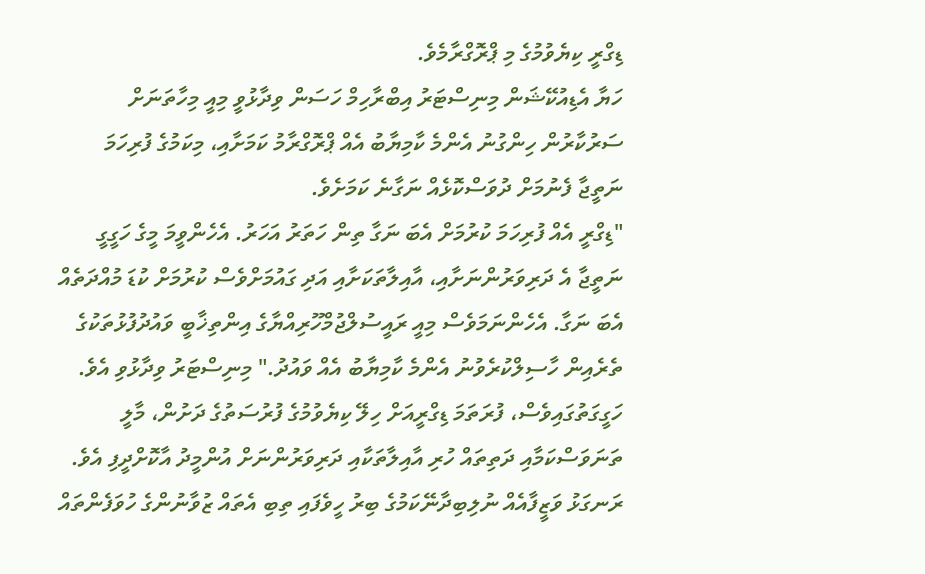ޑިގްރީ ކިޔެވުމުގެ މި ޕްރޮގްރާމެވެ.
ހަޔާ އެޑިއުކޭޝަން މިނިސްޓަރު އިބްރާހިމް ހަސަން ވިދާޅުވީ މިއީ މިހާތަނަށް ސަރުކާރުން ހިންގުނު އެންމެ ކާމިޔާބު އެއް ޕްރޮގްރާމު ކަމަށާއި، މިކަމުގެ ފުރިހަމަ ނަތީޖާ ފެނުމަށް ދުވަސްކޮޅެއް ނަގާނެ ކަމަށެވެ.
"ޑިގްރީ އެއް ފުރިހަމަ ކުރުމަށް އެބަ ނަގާ ތިން ހަތަރު އަހަރު. އެހެންވީމަ މީގެ ހަގީގީ ނަތީޖާ އެ ދަރިވަރުންނަށާއި، އާއިލާތަކަށާއި އަދި ގައުމަށްވެސް ކުރުމަށް ކުޑަ މުއްދަތެއް އެބަ ނަގާ. އެހެންނަމަވެސް މިއީ ރައީސުލްޖުމްހޫރިއްޔާގެ އިންތިޚާބީ ވައުދުފުޅުތަކުގެ ތެރެއިން ހާސިލްކުރެވުނު އެންމެ ކާމިޔާބު އެއް ވައުދު." މިނިސްޓަރު ވިދާޅުވި އެވެ.
ހަގީގަތުގައިވެސް، ފުރަތަމަ ޑިގްރީއަށް ހިލޭ ކިޔެވުމުގެ ފުރުސަތުގެ ދަށުން، މާލީ ތަނަވަސްކަމާއި ދަތިތައް ހުރި އާއިލާތަކާއި ދަރިވަރުންނަށް އުންމީދު އާކޮށްދީފި އެވެ. ރަނގަޅު ވަޒީފާއެއް ނުލިބިދާނޭކަމުގެ ބިރު ހީވެފައި ތިބި އެތައް ޒުވާނުންގެ ހުވަފެންތައް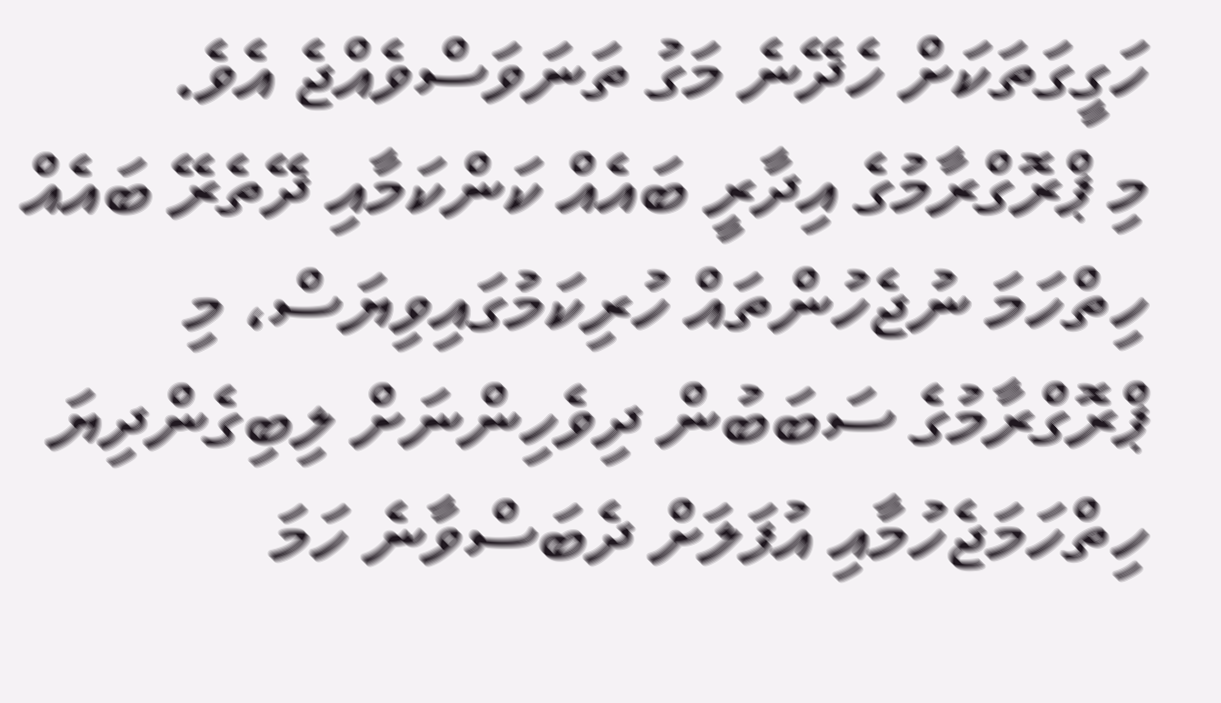ހަގީގަތަކަށް ހެދޭނެ މަގު ތަނަވަސްވެއްޖެ އެވެ.
މި ޕްރޮގްރާމުގެ އިދާރީ ބައެއް ކަންކަމާއި ދޭތެރޭ ބައެއް ހިތްހަމަ ނުޖެހުންތައް ހުރިކަމުގައިވިޔަސް، މި ޕްރޮގްރާމުގެ ސަބަބުން ދިވެހިންނަށް ލިބިގެންދިޔަ ހިތްހަމަޖެހުމާއި އުފަލަށް ދެބަސްވާނެ ހަމަ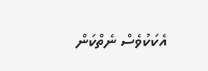އެކަކުވެސް ނެތްކަން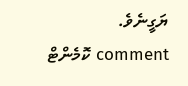ޔަގީނެވެ.
comment ކޮމެންޓް